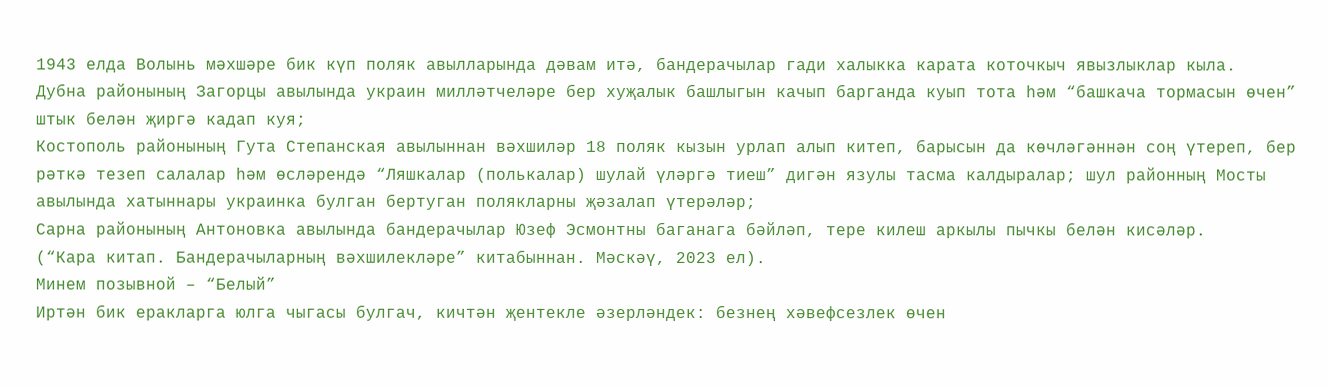1943 елда Волынь мәхшәре бик күп поляк авылларында дәвам итә, бандерачылар гади халыкка карата коточкыч явызлыклар кыла.
Дубна районының Загорцы авылында украин милләтчеләре бер хуҗалык башлыгын качып барганда куып тота һәм “башкача тормасын өчен” штык белән җиргә кадап куя;
Костополь районының Гута Степанская авылыннан вәхшиләр 18 поляк кызын урлап алып китеп, барысын да көчләгәннән соң үтереп, бер рәткә тезеп салалар һәм өсләрендә “Ляшкалар (полькалар) шулай үләргә тиеш” дигән язулы тасма калдыралар; шул районның Мосты авылында хатыннары украинка булган бертуган полякларны җәзалап үтерәләр;
Сарна районының Антоновка авылында бандерачылар Юзеф Эсмонтны баганага бәйләп, тере килеш аркылы пычкы белән кисәләр.
(“Кара китап. Бандерачыларның вәхшилекләре” китабыннан. Мәскәү, 2023 ел).
Минем позывной – “Белый”
Иртән бик еракларга юлга чыгасы булгач, кичтән җентекле әзерләндек: безнең хәвефсезлек өчен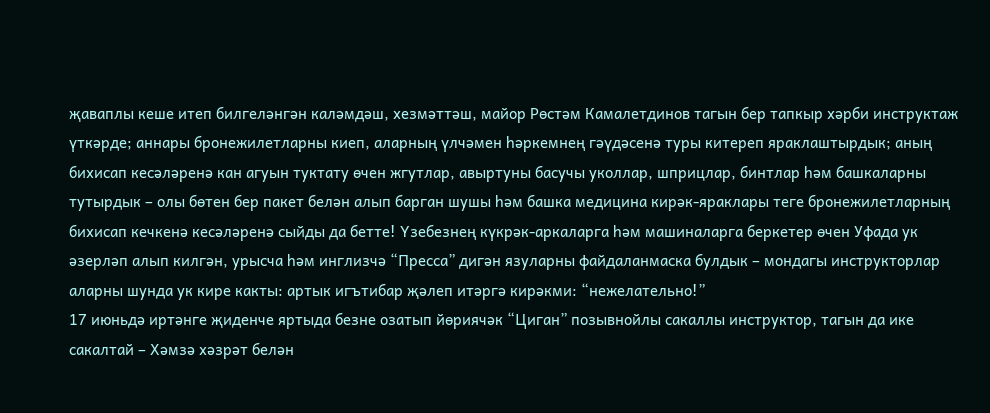җаваплы кеше итеп билгеләнгән каләмдәш, хезмәттәш, майор Рөстәм Камалетдинов тагын бер тапкыр хәрби инструктаж үткәрде; аннары бронежилетларны киеп, аларның үлчәмен һәркемнең гәүдәсенә туры китереп яраклаштырдык; аның бихисап кесәләренә кан агуын туктату өчен жгутлар, авыртуны басучы уколлар, шприцлар, бинтлар һәм башкаларны тутырдык – олы бөтен бер пакет белән алып барган шушы һәм башка медицина кирәк-яраклары теге бронежилетларның бихисап кечкенә кесәләренә сыйды да бетте! Үзебезнең күкрәк-аркаларга һәм машиналарга беркетер өчен Уфада ук әзерләп алып килгән, урысча һәм инглизчә “Пресса” дигән язуларны файдаланмаска булдык – мондагы инструкторлар аларны шунда ук кире какты: артык игътибар җәлеп итәргә кирәкми: “нежелательно!”
17 июньдә иртәнге җиденче яртыда безне озатып йөриячәк “Циган” позывнойлы сакаллы инструктор, тагын да ике сакалтай – Хәмзә хәзрәт белән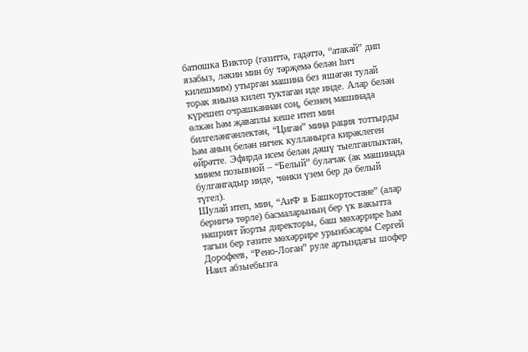батюшка Виктор (гәзиттә, гадәттә, “атакай” дип язабыз, ләкин мин бу тәрҗемә белән һич килешмим) утырган машина без яшәгән тулай торак янына килеп туктаган иде инде. Алар белән күрешеп очрашканнан соң, безнең машинада өлкән һәм җаваплы кеше итеп мин билгеләнгәнлектән, “Циган” миңа рация тоттырды һәм аның белән ничек кулланырга кирәклеген өйрәтте. Эфирда исем белән дәшү тыелганлыктан, минем позывной – “Белый” булачак (ак машинада булгангадыр инде, чөнки үзем бер дә белый түгел).
Шулай итеп, мин, “АиФ в Башкортостане” (алар берничә төрле) басмаларының бер үк вакытта нәшрият йорты директоры, баш мөхәррире һәм тагын бер гәзите мөхәррире урынбасары Сергей Дорофеев, “Рено-Логан” руле артындагы шофер Наил абзыебызга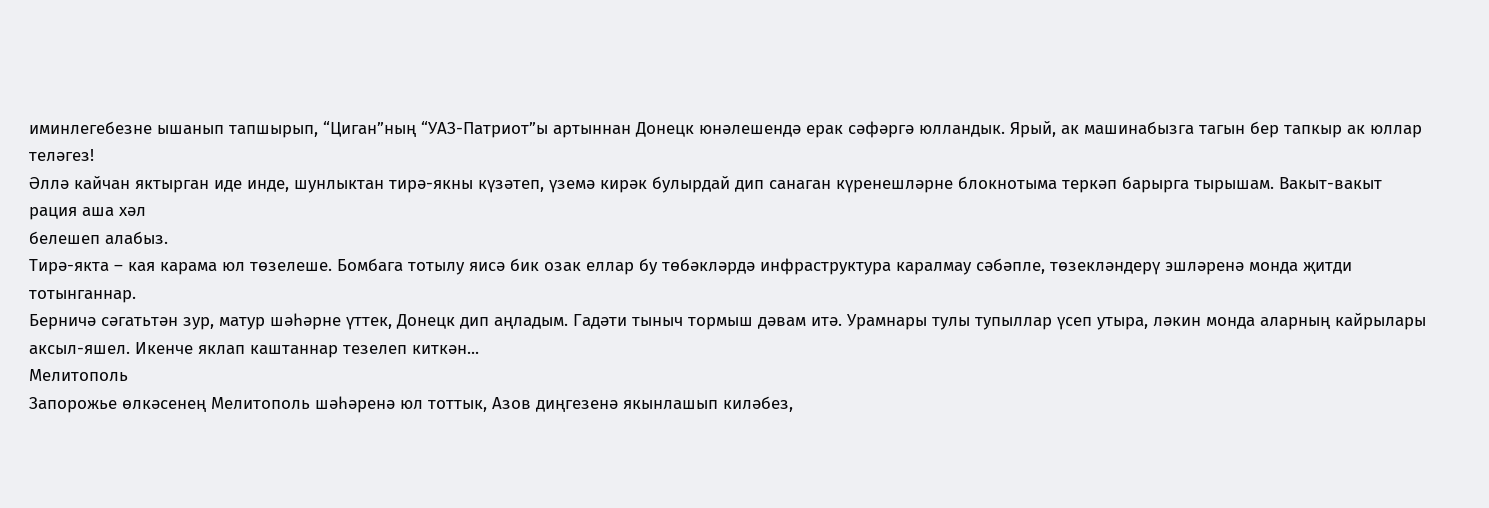иминлегебезне ышанып тапшырып, “Циган”ның “УАЗ-Патриот”ы артыннан Донецк юнәлешендә ерак сәфәргә юлландык. Ярый, ак машинабызга тагын бер тапкыр ак юллар теләгез!
Әллә кайчан яктырган иде инде, шунлыктан тирә-якны күзәтеп, үземә кирәк булырдай дип санаган күренешләрне блокнотыма теркәп барырга тырышам. Вакыт-вакыт рация аша хәл
белешеп алабыз.
Тирә-якта – кая карама юл төзелеше. Бомбага тотылу яисә бик озак еллар бу төбәкләрдә инфраструктура каралмау сәбәпле, төзекләндерү эшләренә монда җитди тотынганнар.
Берничә сәгатьтән зур, матур шәһәрне үттек, Донецк дип аңладым. Гадәти тыныч тормыш дәвам итә. Урамнары тулы тупыллар үсеп утыра, ләкин монда аларның кайрылары аксыл-яшел. Икенче яклап каштаннар тезелеп киткән...
Мелитополь
Запорожье өлкәсенең Мелитополь шәһәренә юл тоттык, Азов диңгезенә якынлашып киләбез,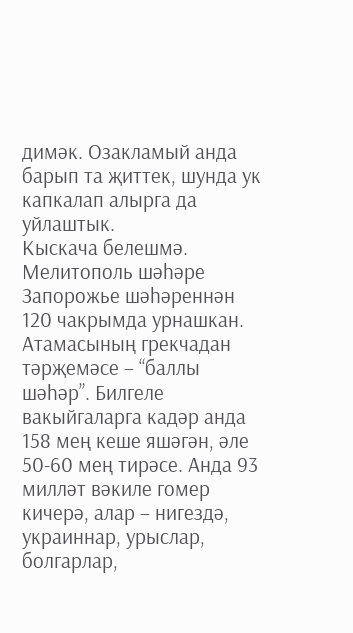димәк. Озакламый анда барып та җиттек, шунда ук капкалап алырга да уйлаштык.
Кыскача белешмә.
Мелитополь шәһәре Запорожье шәһәреннән 120 чакрымда урнашкан. Атамасының грекчадан тәрҗемәсе – “баллы шәһәр”. Билгеле вакыйгаларга кадәр анда 158 мең кеше яшәгән, әле 50-60 мең тирәсе. Анда 93 милләт вәкиле гомер кичерә, алар – нигездә, украиннар, урыслар, болгарлар,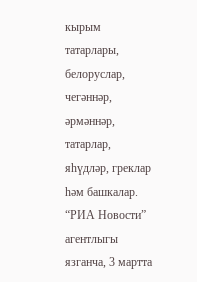кырым татарлары, белоруслар, чегәннәр, әрмәннәр, татарлар, яһүдләр, греклар һәм башкалар.
“РИА Новости” агентлыгы язганча, 3 мартта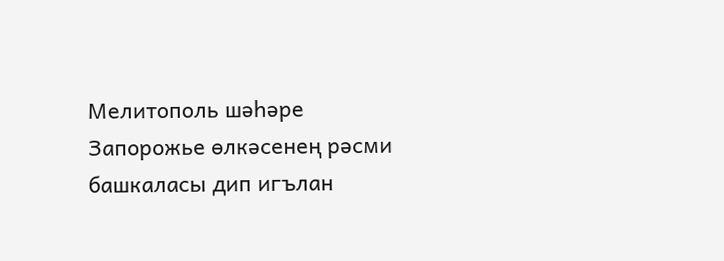Мелитополь шәһәре Запорожье өлкәсенең рәсми башкаласы дип игълан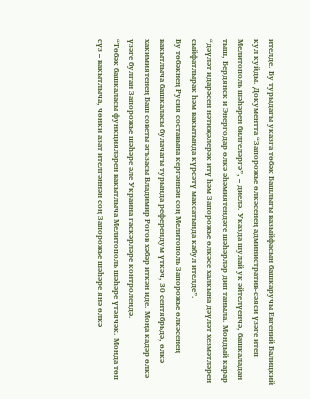ителде. Бу турыдагы указга төбәк Башлыгы вазыйфасын башкаручы Евгений Балицкий кул куйды. Документта “Запорожье өлкәсенең административ-сәяси үзәге итеп Мелитополь шәһәрен билгеләргә”, – диелә. Указда шулай ук әйтелүенчә, башкаладан тыш, Бердянск и Энергодар өлкә әһәмиятендәге шәһәрләр дип таныла. Мондый карар “дәүләт идарәсен нәтиҗәлерәк итү һәм Запорожье өлкәсе халкына дәүләт хезмәтләрен сыйфатлырак һәм вакытында күрсәтү максатында кабул ителде”.
Бу төбәкнең Русия составына кергәннән соң Мелитополь Запорожье өлкәсенең вакытлыча башкаласы булачагы турында референдум үткәч, 30 сентябрьдә, өлкә хакимиятенең Баш советы әгъзасы Владимир Рогов хәбәр иткән иде. Моңа кадәр өлкә үзәге булган Запорожье шәһәре әле Украина гаскәрләре контролендә.
“Төбәк башкаласы функцияләрен вакытлыча Мелитополь шәһәре үтәячәк. Монда төп сүз – вакытлыча, чөнки азат ителгәннән соң Запорожье шәһәре янә өлкә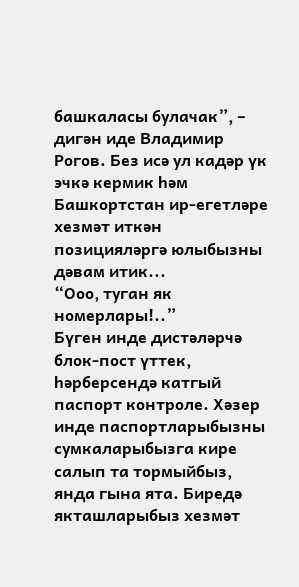башкаласы булачак”, – дигән иде Владимир Рогов. Без исә ул кадәр үк эчкә кермик һәм Башкортстан ир-егетләре хезмәт иткән позицияләргә юлыбызны дәвам итик...
“Ооо, туган як номерлары!..”
Бүген инде дистәләрчә блок-пост үттек, һәрберсендә катгый паспорт контроле. Хәзер инде паспортларыбызны сумкаларыбызга кире салып та тормыйбыз, янда гына ята. Биредә якташларыбыз хезмәт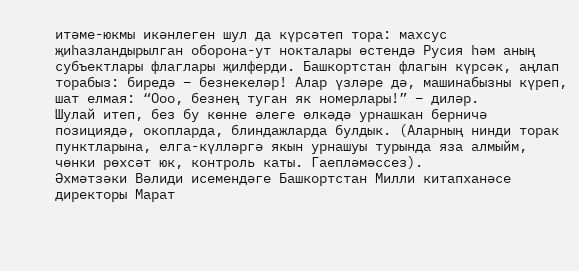итәме-юкмы икәнлеген шул да күрсәтеп тора: махсус җиһазландырылган оборона-ут нокталары өстендә Русия һәм аның субъектлары флаглары җилферди. Башкортстан флагын күрсәк, аңлап торабыз: биредә – безнекеләр! Алар үзләре дә, машинабызны күреп, шат елмая: “Ооо, безнең туган як номерлары!” – диләр.
Шулай итеп, без бу көнне әлеге өлкәдә урнашкан берничә позициядә, окопларда, блиндажларда булдык. (Аларның нинди торак пунктларына, елга-күлләргә якын урнашуы турында яза алмыйм, чөнки рөхсәт юк, контроль каты. Гаепләмәссез).
Әхмәтзәки Вәлиди исемендәге Башкортстан Милли китапханәсе директоры Марат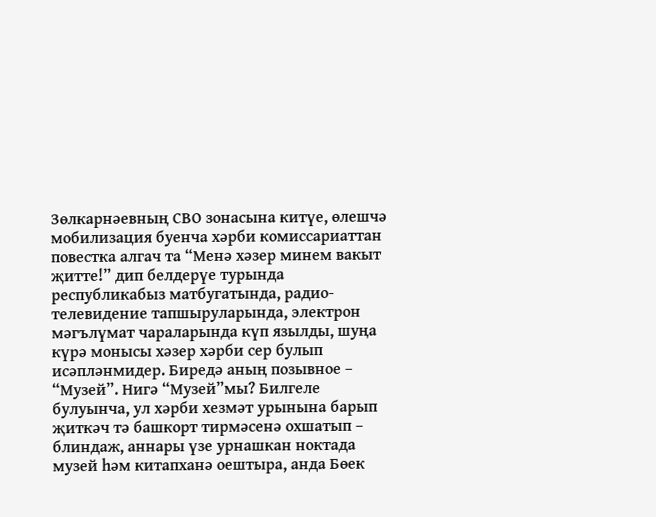Зөлкарнәевның СВО зонасына китүе, өлешчә мобилизация буенча хәрби комиссариаттан повестка алгач та “Менә хәзер минем вакыт җитте!” дип белдерүе турында республикабыз матбугатында, радио-телевидение тапшыруларында, электрон мәгълүмат чараларында күп язылды, шуңа күрә монысы хәзер хәрби сер булып исәпләнмидер. Биредә аның позывное – “Музей”. Нигә “Музей”мы? Билгеле булуынча, ул хәрби хезмәт урынына барып җиткәч тә башкорт тирмәсенә охшатып – блиндаж, аннары үзе урнашкан ноктада музей һәм китапханә оештыра, анда Бөек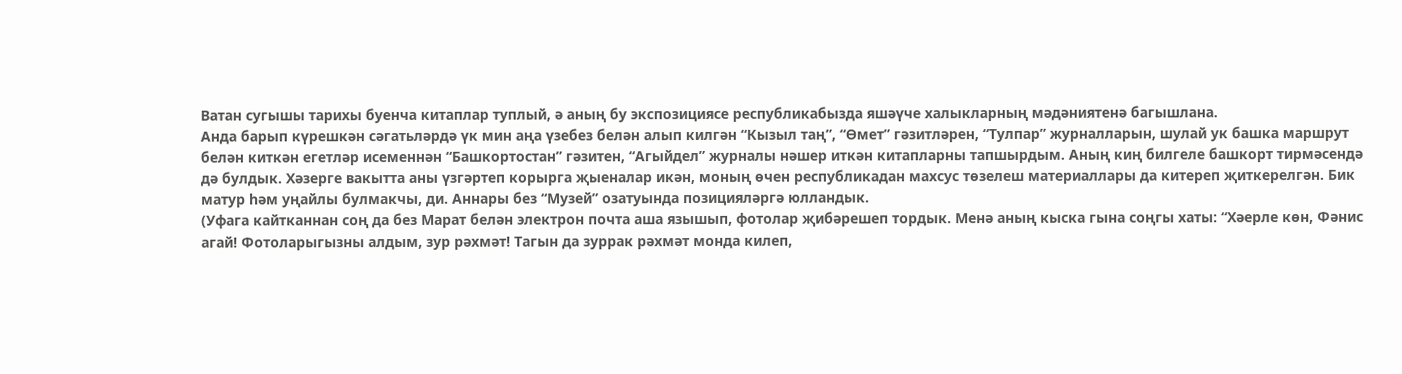Ватан сугышы тарихы буенча китаплар туплый, ә аның бу экспозициясе республикабызда яшәүче халыкларның мәдәниятенә багышлана.
Анда барып күрешкән сәгатьләрдә үк мин аңа үзебез белән алып килгән “Кызыл таң”, “Өмет” гәзитләрен, “Тулпар” журналларын, шулай ук башка маршрут белән киткән егетләр исеменнән “Башкортостан” гәзитен, “Агыйдел” журналы нәшер иткән китапларны тапшырдым. Аның киң билгеле башкорт тирмәсендә дә булдык. Хәзерге вакытта аны үзгәртеп корырга җыеналар икән, моның өчен республикадан махсус төзелеш материаллары да китереп җиткерелгән. Бик матур һәм уңайлы булмакчы, ди. Аннары без “Музей” озатуында позицияләргә юлландык.
(Уфага кайтканнан соң да без Марат белән электрон почта аша язышып, фотолар җибәрешеп тордык. Менә аның кыска гына соңгы хаты: “Хәерле көн, Фәнис агай! Фотоларыгызны алдым, зур рәхмәт! Тагын да зуррак рәхмәт монда килеп,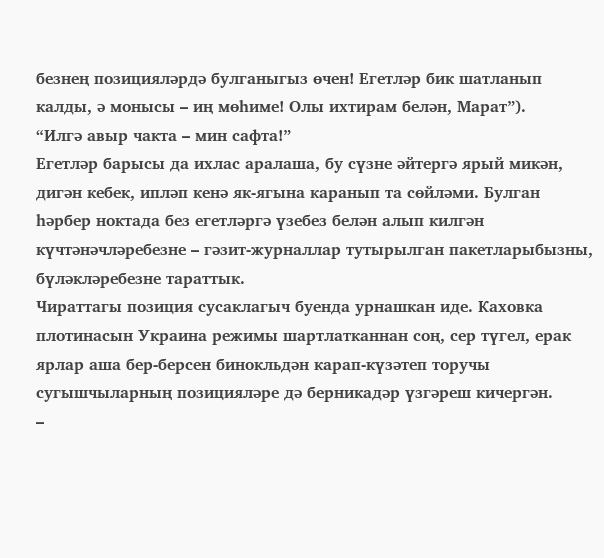безнең позицияләрдә булганыгыз өчен! Егетләр бик шатланып калды, ә монысы – иң мөһиме! Олы ихтирам белән, Марат”).
“Илгә авыр чакта – мин сафта!”
Егетләр барысы да ихлас аралаша, бу сүзне әйтергә ярый микән, дигән кебек, ипләп кенә як-ягына каранып та сөйләми. Булган һәрбер ноктада без егетләргә үзебез белән алып килгән күчтәнәчләребезне – гәзит-журналлар тутырылган пакетларыбызны, бүләкләребезне тараттык.
Чираттагы позиция сусаклагыч буенда урнашкан иде. Каховка плотинасын Украина режимы шартлатканнан соң, сер түгел, ерак ярлар аша бер-берсен бинокльдән карап-күзәтеп торучы сугышчыларның позицияләре дә берникадәр үзгәреш кичергән.
–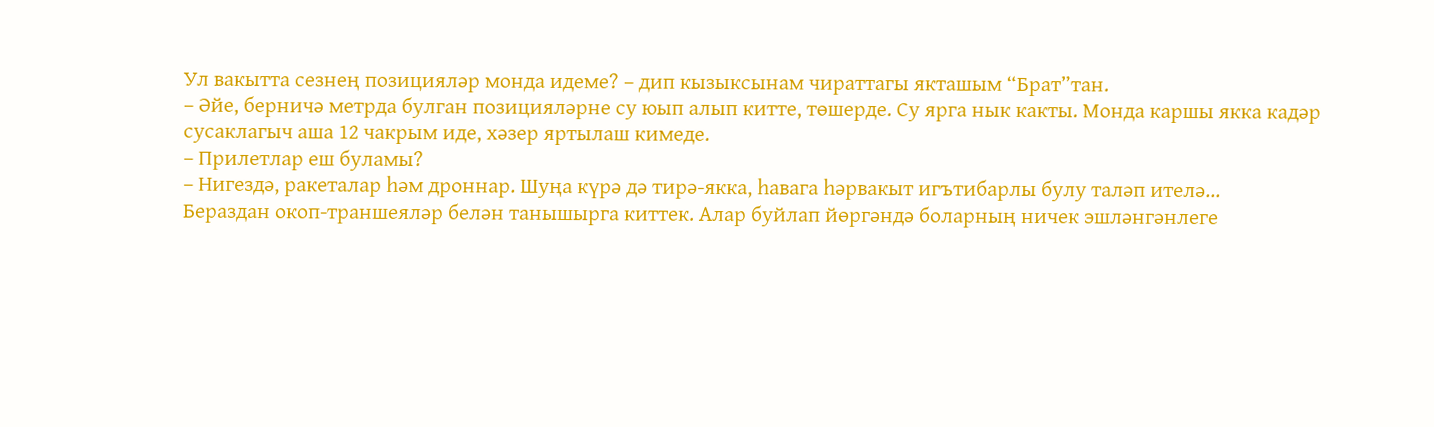Ул вакытта сезнең позицияләр монда идеме? – дип кызыксынам чираттагы якташым “Брат”тан.
– Әйе, берничә метрда булган позицияләрне су юып алып китте, төшерде. Су ярга нык какты. Монда каршы якка кадәр сусаклагыч аша 12 чакрым иде, хәзер яртылаш кимеде.
– Прилетлар еш буламы?
– Нигездә, ракеталар һәм дроннар. Шуңа күрә дә тирә-якка, һавага һәрвакыт игътибарлы булу таләп ителә...
Бераздан окоп-траншеяләр белән танышырга киттек. Алар буйлап йөргәндә боларның ничек эшләнгәнлеге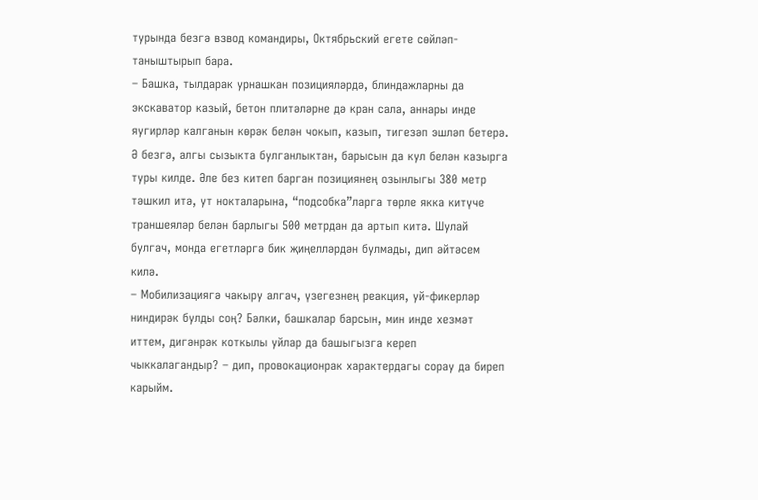турында безгә взвод командиры, Октябрьский егете сөйләп-таныштырып бара.
– Башка, тылдарак урнашкан позицияләрдә, блиндажларны да экскаватор казый, бетон плитәләрне дә кран сала, аннары инде яугирләр калганын көрәк белән чокып, казып, тигезәп эшләп бетерә. Ә безгә, алгы сызыкта булганлыктан, барысын да кул белән казырга туры килде. Әле без китеп барган позициянең озынлыгы 380 метр тәшкил итә, ут нокталарына, “подсобка”ларга төрле якка китүче траншеяләр белән барлыгы 500 метрдан да артып китә. Шулай булгач, монда егетләргә бик җиңелләрдән булмады, дип әйтәсем килә.
– Мобилизациягә чакыру алгач, үзегезнең реакция, уй-фикерләр ниндирәк булды соң? Бәлки, башкалар барсын, мин инде хезмәт иттем, дигәнрәк коткылы уйлар да башыгызга кереп чыккалагандыр? – дип, провокационрак характердагы сорау да биреп карыйм.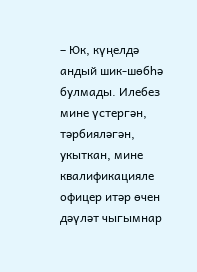– Юк, күңелдә андый шик-шөбһә булмады. Илебез мине үстергән, тәрбияләгән, укыткан, мине квалификацияле офицер итәр өчен дәүләт чыгымнар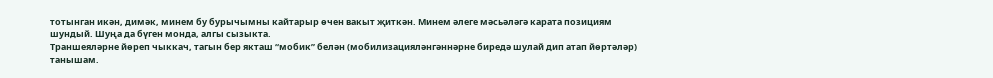тотынган икән, димәк, минем бу бурычымны кайтарыр өчен вакыт җиткән. Минем әлеге мәсьәләгә карата позициям шундый. Шуңа да бүген монда, алгы сызыкта.
Траншеяләрне йөреп чыккач, тагын бер якташ “мобик” белән (мобилизацияләнгәннәрне биредә шулай дип атап йөртәләр) танышам.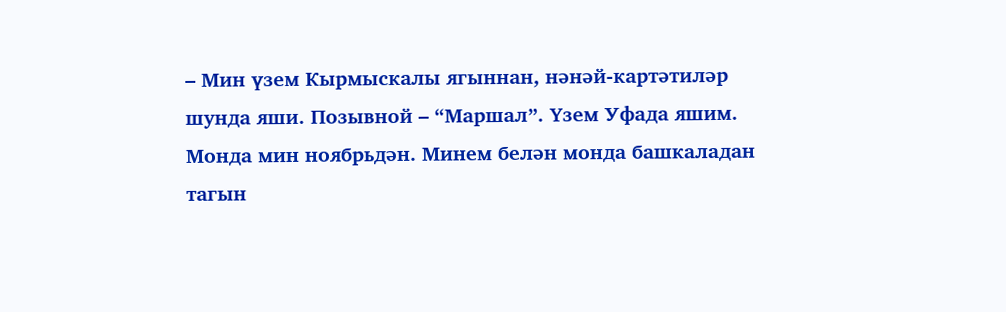– Мин үзем Кырмыскалы ягыннан, нәнәй-картәтиләр шунда яши. Позывной – “Маршал”. Үзем Уфада яшим. Монда мин ноябрьдән. Минем белән монда башкаладан тагын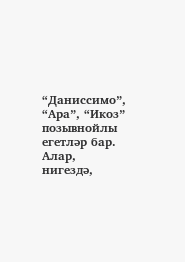“Даниссимо”, “Ара”, “Икоз” позывнойлы егетләр бар. Алар, нигездә,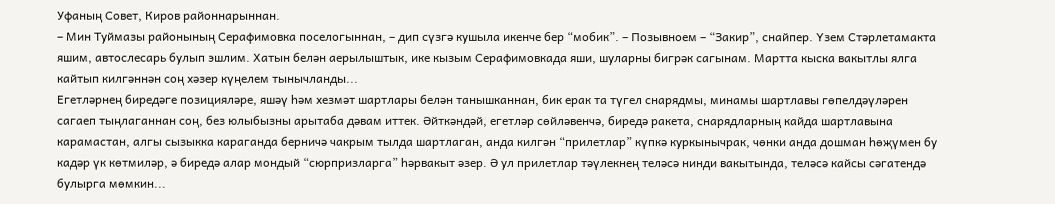Уфаның Совет, Киров районнарыннан.
– Мин Туймазы районының Серафимовка поселогыннан, – дип сүзгә кушыла икенче бер “мобик”. – Позывноем – “Закир”, снайпер. Үзем Стәрлетамакта яшим, автослесарь булып эшлим. Хатын белән аерылыштык, ике кызым Серафимовкада яши, шуларны бигрәк сагынам. Мартта кыска вакытлы ялга кайтып килгәннән соң хәзер күңелем тынычланды...
Егетләрнең биредәге позицияләре, яшәү һәм хезмәт шартлары белән танышканнан, бик ерак та түгел снарядмы, минамы шартлавы гөпелдәүләрен сагаеп тыңлаганнан соң, без юлыбызны арытаба дәвам иттек. Әйткәндәй, егетләр сөйләвенчә, биредә ракета, снарядларның кайда шартлавына карамастан, алгы сызыкка караганда берничә чакрым тылда шартлаган, анда килгән “прилетлар” күпкә куркынычрак, чөнки анда дошман һөҗүмен бу кадәр үк көтмиләр, ә биредә алар мондый “сюрпризларга” һәрвакыт әзер. Ә ул прилетлар тәүлекнең теләсә нинди вакытында, теләсә кайсы сәгатендә булырга мөмкин...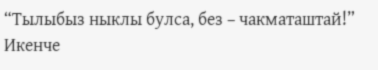“Тылыбыз ныклы булса, без – чакматаштай!”
Икенче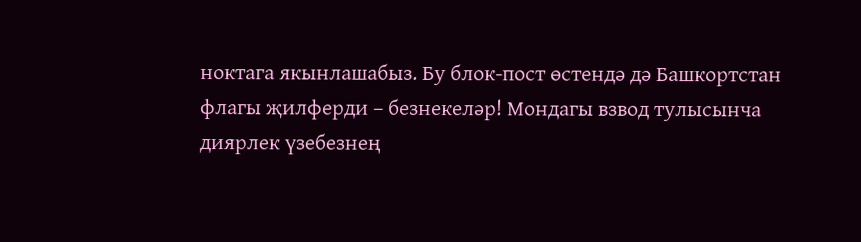ноктага якынлашабыз. Бу блок-пост өстендә дә Башкортстан флагы җилферди – безнекеләр! Мондагы взвод тулысынча диярлек үзебезнең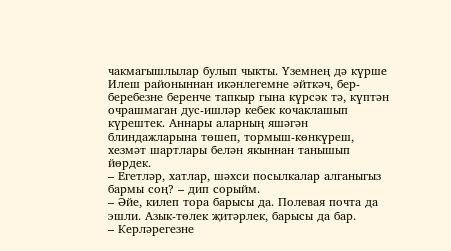чакмагышлылар булып чыкты. Үземнең дә күрше Илеш районыннан икәнлегемне әйткәч, бер-беребезне беренче тапкыр гына күрсәк тә, күптән очрашмаган дус-ишләр кебек кочаклашып күрештек. Аннары аларның яшәгән блиндажларына төшеп, тормыш-көнкүреш, хезмәт шартлары белән якыннан танышып йөрдек.
– Егетләр, хатлар, шәхси посылкалар алганыгыз бармы соң? – дип сорыйм.
– Әйе, килеп тора барысы да. Полевая почта да эшли. Азык-төлек җитәрлек, барысы да бар.
– Керләрегезне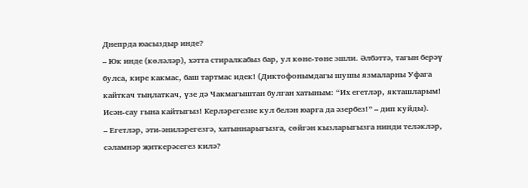Днепрда юасыздыр инде?
– Юк инде (көләләр), хәтта стиралкабыз бар, ул көне-төне эшли. Әлбәттә, тагын берәү булса, кире какмас, баш тартмас идек! (Диктофонымдагы шушы язмаларны Уфага кайткач тыңлаткач, үзе дә Чакмагыштан булган хатыным: “Их егетләр, якташларым! Исән-сау гына кайтыгыз! Керләрегезне кул белән юарга да әзербез!” – дип куйды).
– Егетләр, әти-әниләрегезгә, хатыннарыгызга, сөйгән кызларыгызга нинди теләкләр, сәламнәр җиткерәсегез килә?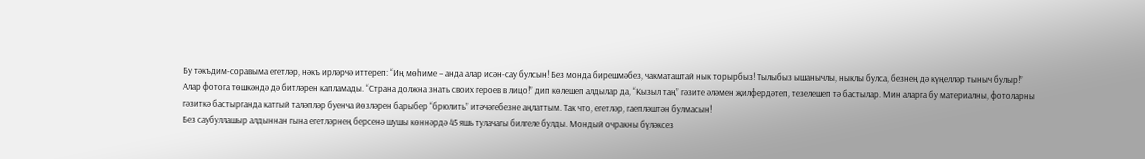Бу тәкъдим-соравыма егетләр, нәкъ ирләрчә иттереп: “Иң мөһиме – анда алар исән-сау булсын! Без монда бирешмәбез, чакматаштай нык торырбыз! Тылыбыз ышанычлы, ныклы булса, безнең дә күңелләр тыныч булыр!”
Алар фотога төшкәндә дә битләрен капламады. “Страна должна знать своих героев в лицо!” дип көлешеп алдылар да, “Кызыл таң” гәзите әләмен җилфердәтеп, тезелешеп тә бастылар. Мин аларга бу материалны, фотоларны гәзиткә бастырганда катгый таләпләр буенча йөзләрен барыбер “брюлить” итәчәгебезне аңлаттым. Так что, егетләр, гаепләштән булмасын!
Без саубуллашыр алдыннан гына егетләрнең берсенә шушы көннәрдә 45 яшь тулачагы билгеле булды. Мондый очракны бүләксез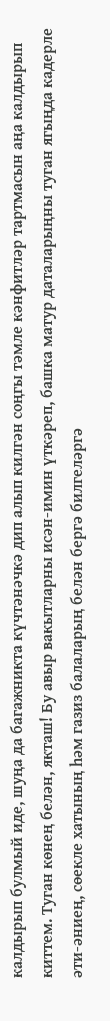калдырып булмый иде, шуңа да багажникта күчтәнәчкә дип алып килгән соңгы тәмле кәнфитләр тартмасын аңа калдырып киттем. Туган көнең белән, якташ! Бу авыр вакытларны исән-имин үткәреп, башка матур даталарыңны туган ягыңда кадерле әти-әниең, сөекле хатының һәм газиз балаларың белән бергә билгеләргә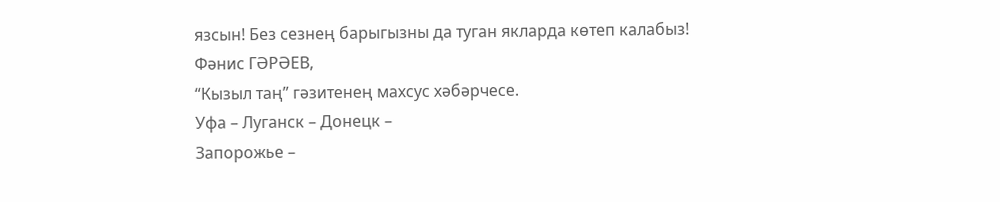язсын! Без сезнең барыгызны да туган якларда көтеп калабыз!
Фәнис ГӘРӘЕВ,
“Кызыл таң” гәзитенең махсус хәбәрчесе.
Уфа – Луганск – Донецк –
Запорожье –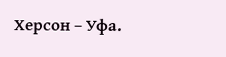Херсон – Уфа.